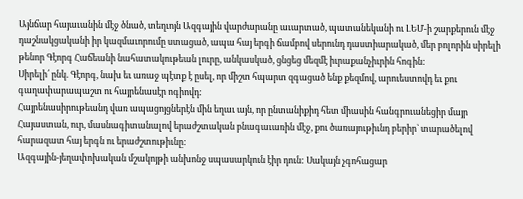Այնճար հայաւանին մէջ ծնած, տեղւոյն Ազգային վարժարանը աւարտած, պատանեկանի ու ԼԵՄ-ի շարքերուն մէջ դաշնակցականի իր կազմաւորումը ստացած, ապա հայ երգի ճամբով սերունդ դաստիարակած, մեր բոլորին սիրելի թենոր Գէորգ Հաճեանի նահատակութեան լուրը, անկասկած, ցնցեց մեզմէ իւրաքանչիւրին հոգին:
Սիրելի՛ ընկ. Գէորգ, նախ եւ առաջ պէտք է ըսել, որ միշտ հպարտ զգացած ենք քեզմով, արուեստովդ եւ քու գաղափարապաշտ ու հայրենասէր ոգիովդ:
Հայրենասիրութեանդ վառ ապացոյցներէն մին եղաւ այն, որ ընտանիքիդ հետ միասին հանգրուանեցիր մայր Հայաստան, ուր, մասնագիտանալով երաժշտական բնագաւառին մէջ, քու ծառայութիւնդ բերիր` տարածելով հարազատ հայ երգն ու երաժշտութիւնը:
Ազգային-յեղափոխական մշակոյթի անխոնջ սպասարկուն էիր դուն: Սակայն չգոհացար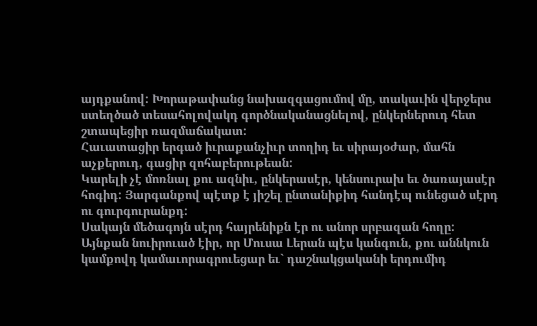այդքանով: Խորաթափանց նախազգացումով մը, տակաւին վերջերս ստեղծած տեսահոլովակդ գործնականացնելով, ընկերներուդ հետ շտապեցիր ռազմաճակատ:
Հաւատացիր երգած իւրաքանչիւր տողիդ եւ սիրայօժար, մահն աչքերուդ, գացիր զոհաբերութեան:
Կարելի չէ մոռնալ քու ազնիւ, ընկերասէր, կենսուրախ եւ ծառայասէր հոգիդ: Յարգանքով պէտք է յիշել ընտանիքիդ հանդէպ ունեցած սէրդ ու գուրգուրանքդ:
Սակայն մեծագոյն սէրդ հայրենիքն էր ու անոր սրբազան հողը: Այնքան նուիրուած էիր, որ Մուսա Լերան պէս կանգուն, քու աննկուն կամքովդ կամաւորագրուեցար եւ` դաշնակցականի երդումիդ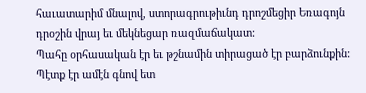հաւատարիմ մնալով, ստորագրութիւնդ դրոշմեցիր Եռագոյն դրօշին վրայ եւ մեկնեցար ռազմաճակատ:
Պահը օրհասական էր եւ թշնամին տիրացած էր բարձունքին: Պէտք էր ամէն գնով ետ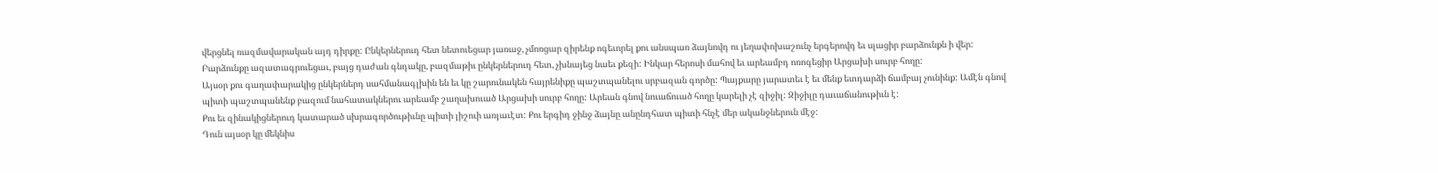վերցնել ռազմավարական այդ դիրքը: Ընկերներուդ հետ նետուեցար յառաջ, չմոռցար զիրենք ոգեւորել քու անսպառ ձայնովդ ու յեղափոխաշունչ երգերովդ եւ սլացիր բարձունքն ի վեր:
Բարձունքը ազատագրուեցաւ, բայց դաժան գնդակը, բազմաթիւ ընկերներուդ հետ, չխնայեց նաեւ քեզի: Ինկար հերոսի մահով եւ արեամբդ ոռոգեցիր Արցախի սուրբ հողը:
Այսօր քու գաղափարակից ընկերներդ սահմանագլխին են եւ կը շարունակեն հայրենիքը պաշտպանելու սրբազան գործը: Պայքարը յարատեւ է եւ մենք ետդարձի ճամբայ չունինք: Ամէն գնով պիտի պաշտպանենք բազում նահատակներու արեամբ շաղախուած Արցախի սուրբ հողը: Արեան գնով նուաճուած հողը կարելի չէ զիջիլ: Զիջիլը դաւաճանութիւն է:
Քու եւ զինակիցներուդ կատարած սխրագործութիւնը պիտի յիշուի առյաւէտ: Քու երգիդ ջինջ ձայնը անընդհատ պիտի հնչէ մեր ականջներուն մէջ:
Դուն այսօր կը մեկնիս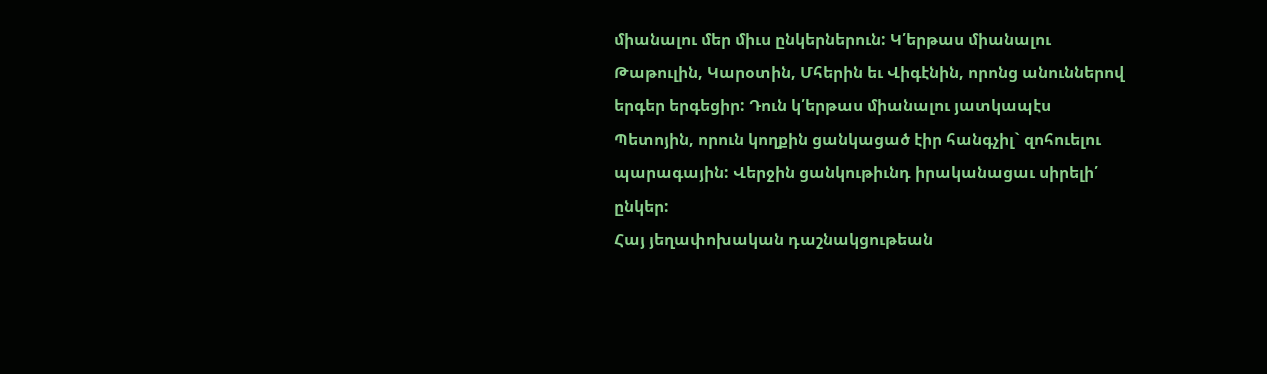միանալու մեր միւս ընկերներուն: Կ՛երթաս միանալու Թաթուլին, Կարօտին, Մհերին եւ Վիգէնին, որոնց անուններով երգեր երգեցիր: Դուն կ՛երթաս միանալու յատկապէս Պետոյին, որուն կողքին ցանկացած էիր հանգչիլ` զոհուելու պարագային: Վերջին ցանկութիւնդ իրականացաւ սիրելի՛ ընկեր:
Հայ յեղափոխական դաշնակցութեան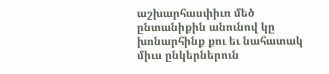աշխարհասփիւռ մեծ ընտանիքին անունով կը խոնարհինք քու եւ նահատակ միւս ընկերներուն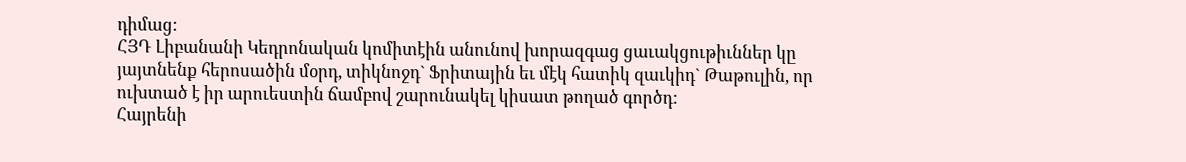դիմաց:
ՀՅԴ Լիբանանի Կեդրոնական կոմիտէին անունով խորազգաց ցաւակցութիւններ կը յայտնենք հերոսածին մօրդ, տիկնոջդ` Ֆրիտային եւ մէկ հատիկ զաւկիդ` Թաթուլին, որ ուխտած է իր արուեստին ճամբով շարունակել կիսատ թողած գործդ:
Հայրենի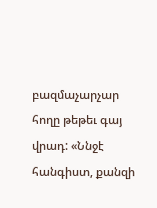բազմաչարչար հողը թեթեւ գայ վրադ: «Ննջէ հանգիստ, քանզի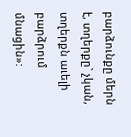բարձունքը մերն է, տղերքը` չկան, տղերքն աւելի բարձրում մնացին»: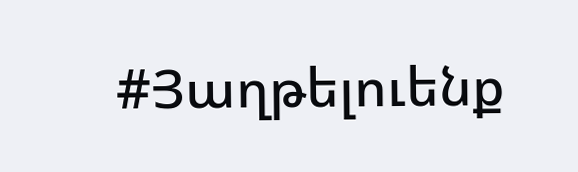#Յաղթելուենք